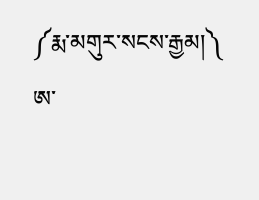༼རྨ་མགུར་སངས་རྒྱམ།༽
ཨ་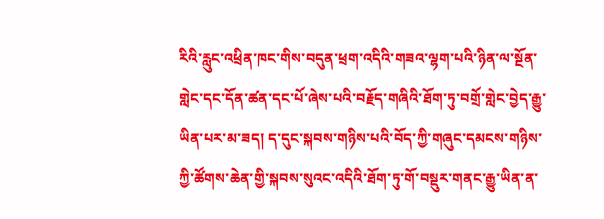རིའི་རླུང་འཕྲིན་ཁང་གིས་བདུན་ཕྲག་འདིའི་གཟའ་ལྷག་པའི་ཉིན་ལ་སྔོན་གླེང་དང་དོན་ཚན་དང་པོ་ཞེས་པའི་བརྗོད་གཞིའི་ཐོག་ཏུ་བགྲོ་གླེང་བྱེད་རྒྱུ་ཡིན་པར་མ་ཟད། ད་དུང་སྐབས་གཉིས་པའི་བོད་ཀྱི་གཞུང་དམངས་གཉིས་ཀྱི་ཚོགས་ཆེན་གྱི་སྐབས་སུའང་འདིའི་ཐོག་ཏུ་གོ་བསྡུར་གནང་རྒྱུ་ཡིན་ན་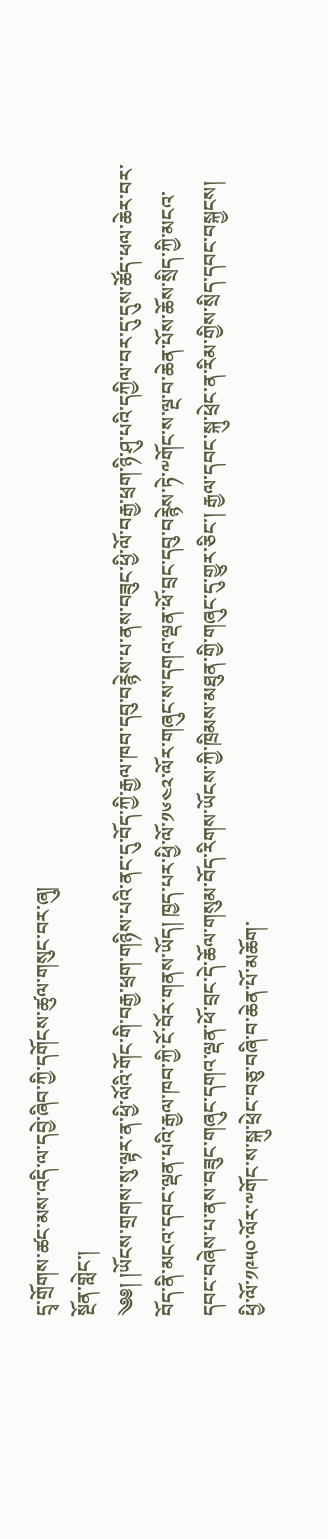དྲྭ་གྲོགས་ཚང་མས་འདི་ལ་དབྱེ་ཞིབ་ཀྱི་དགོངས་ཚུལ་གསུང་བར་ཞུ།
སྔོན་གླེང་།
༄༅། །ཡོངས་གྲགས་སུ་ལྟར་ན་ཕྱི་ལོའི་གོང་གི་བརྒྱ་ཕྲག་གཉིས་པའི་ནང་དུ་བོད་ཀྱི་རྒྱལ་ཁབ་དབུ་བརྙེས་པ་ནས་བཟུང་ཕྱི་ལོ་བརྒྱ་ཕྲག་ཉི་ཤུ་པའི་དཀྱིལ་བར་དུ་དུས་ཚོད་ཕལ་ཆེར་བར་བོད་ནི་མངའ་དབང་ལྡན་པའི་རྒྱལ་ཁབ་ཀྱི་ངོ་བོར་གནས་ཡོད། ཁྱད་པར་ཕྱི་ལོ་༡༦༤༢་ལོར་གཞུང་ས་དགའ་ལྡན་ཕོ་བྲང་དབུ་བརྙེས་ཏེ་༸གོང་ས་ལྔ་བ་ཆེན་པོས་ཆོས་སྲིད་ཀྱི་མངའ་དབང་བཞེས་པ་ནས་བཟུང་གཞུང་དགའ་ལྡན་ཕོ་བྲང་དེ་ཆོལ་གསུམ་བོད་རིགས་ཡོངས་ཀྱི་ཁྲིམས་མཐུན་གྱི་གཞུང་དུ་གྱུར་ཅིང་། རྒྱལ་དབང་སྐུ་ཕྲེང་ན་རིམ་གྱིས་སྲིད་དབང་བསྐྱངས།
ཕྱི་ལོ་༡༩༥༠་ལོར་༸གོང་ས་སྐུ་ཕྲེང་བཅུ་བཞི་བ་ཆེན་པོ་མཆོག་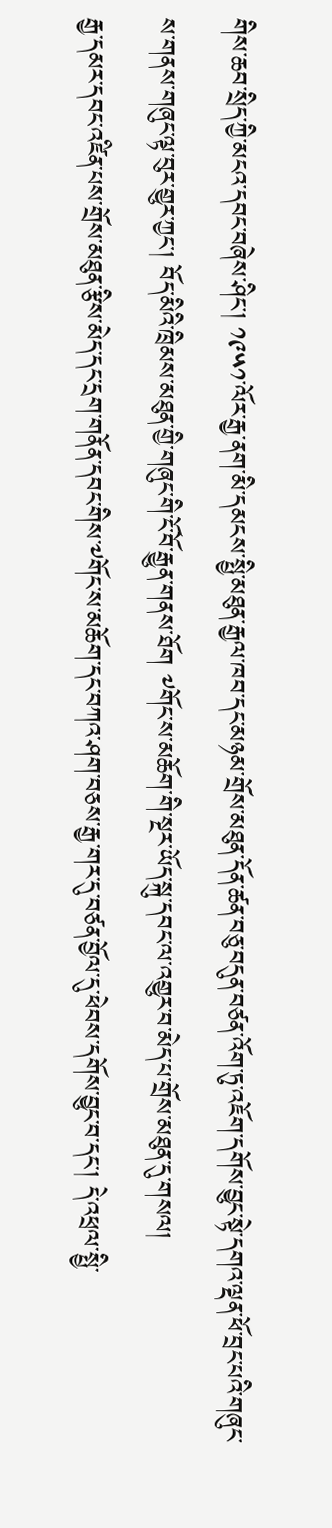གིས་ཆབ་སྲིད་ཀྱི་མངའ་དབང་བཞེས་ཤིང་། ༡༩༥༡་ལོར་རྒྱ་ནག་མི་དམངས་སྤྱི་མཐུན་རྒྱལ་ཁབ་དང་མཉམ་གྲོས་མཐུན་དོན་ཚན་བཅུ་བདུན་བཙན་འོག་ཏུ་འཇོག་དགོས་བྱུང་སྟེ་དགའ་ལྡན་ཕོ་བྲང་པའི་གཞུང་ས་གནས་གཞུང་ལྟ་བུར་གྱུར་ཀྱང་། བོད་མིའི་ཁྲིམས་མཐུན་གྱི་གཞུང་གི་ངོ་བོ་རྒྱུན་གནས་ཐོག ༸གོང་ས་མཆོག་གི་སྔར་ཡོད་སྐུ་དབང་ལ་འགྱུར་བ་མེད་པ་གྲོས་མཐུན་དུ་གསལ།
རྒྱ་དམར་དབང་འཛིན་པས་གྲོས་མཐུན་རྩིས་མེད་དང་དྲག་གནོན་དབང་གིས་༸གོང་ས་མཆོག་དང་བཀའ་ཤག་བཅས་རྒྱ་གར་དུ་བཙན་བྱོལ་དུ་ཕེབས་དགོས་བྱུང་བ་དང་། དེ་འཕྲལ་སྤྱི་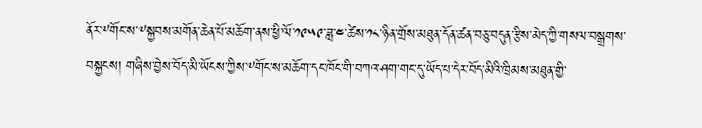ནོར་༸གོང་ས་༸སྐྱབས་མགོན་ཆེན་པོ་མཆོག་ནས་ཕྱི་ལོ་༡༩༥༩་ཟླ་༤་ཚེས་༡༨་ཉིན་གྲོས་མཐུན་དོན་ཚན་བཅུ་བདུན་རྩིས་མེད་ཀྱི་གསལ་བསྒྲགས་བསྐྱངས། གཞིས་བྱེས་བོད་མི་ཡོངས་ཀྱིས་༸གོང་ས་མཆོག་དང་ཁོང་གི་བཀའ་ཤག་གང་དུ་ཡོད་པ་དེར་བོད་མིའི་ཁྲིམས་མཐུན་གྱི་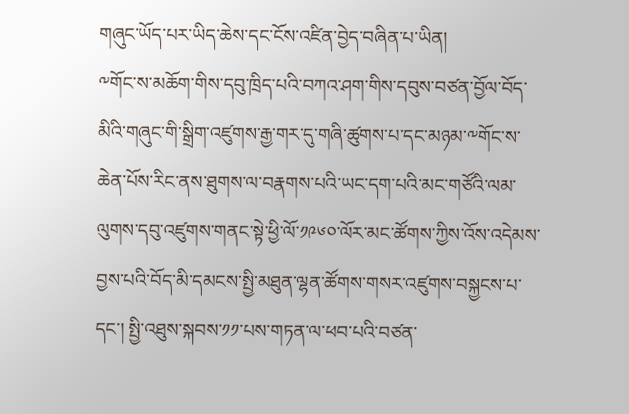གཞུང་ཡོད་པར་ཡིད་ཆེས་དང་ངོས་འཛིན་བྱེད་བཞིན་པ་ཡིན།
༸གོང་ས་མཆོག་གིས་དབུ་ཁྲིད་པའི་བཀའ་ཤག་གིས་དབུས་བཙན་བྱོལ་བོད་མིའི་གཞུང་གི་སྒྲིག་འཛུགས་རྒྱ་གར་དུ་གཞི་ཚུགས་པ་དང་མཉམ་༸གོང་ས་ཆེན་པོས་རིང་ནས་ཐུགས་ལ་བརྣགས་པའི་ཡང་དག་པའི་མང་གཙོའི་ལམ་ལུགས་དབུ་འཛུགས་གནང་སྟེ་ཕྱི་ལོ་༡༩༦༠་ལོར་མང་ཚོགས་ཀྱིས་འོས་འདེམས་བྱས་པའི་བོད་མི་དམངས་སྤྱི་མཐུན་ལྷན་ཚོགས་གསར་འཛུགས་བསྐྱངས་པ་དང་། སྤྱི་འཐུས་སྐབས་༡༡་པས་གཏན་ལ་ཕབ་པའི་བཙན་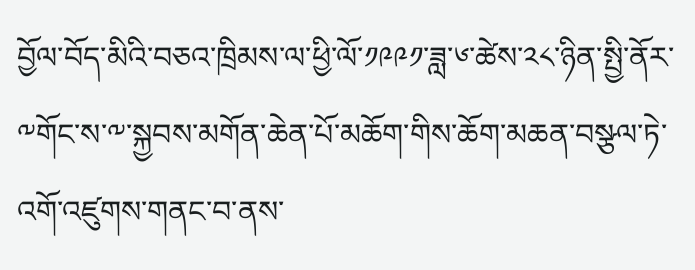བྱོལ་བོད་མིའི་བཅའ་ཁྲིམས་ལ་ཕྱི་ལོ་༡༩༩༡་ཟླ་༦་ཚེས་༢༨་ཉིན་སྤྱི་ནོར་༸གོང་ས་༸་སྐྱབས་མགོན་ཆེན་པོ་མཆོག་གིས་ཆོག་མཆན་བསྩལ་ཏེ་འགོ་འཛུགས་གནང་བ་ནས་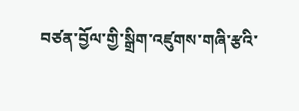བཙན་བྱོལ་གྱི་སྒྲིག་འཛུགས་གཞི་རྩའི་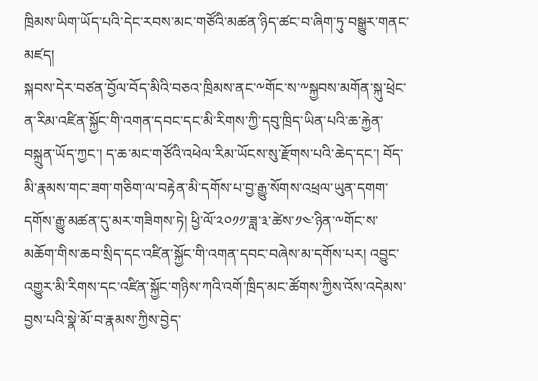ཁྲིམས་ཡིག་ཡོད་པའི་དེང་རབས་མང་གཙོའི་མཚན་ཉིད་ཚང་བ་ཞིག་ཏུ་བསྒྱུར་གནང་མཛད།
སྐབས་དེར་བཙན་བྱོལ་བོད་མིའི་བཅའ་ཁྲིམས་ནང་༸གོང་ས་༸སྐྱབས་མགོན་སྐུ་ཕྲེང་ན་རིམ་འཛིན་སྐྱོང་གི་འགན་དབང་དང་མི་རིགས་ཀྱི་དབུ་ཁྲིད་ཡིན་པའི་ཆ་རྐྱེན་བསྐྲུན་ཡོད་ཀྱང་། ད་ཆ་མང་གཙོའི་འཕེལ་རིམ་ཡོངས་སུ་རྫོགས་པའི་ཆེད་དང་། བོད་མི་རྣམས་གང་ཟག་གཅིག་ལ་བརྟེན་མི་དགོས་པ་བྱ་རྒྱུ་སོགས་འཕྲལ་ཡུན་དགག་དགོས་རྒྱུ་མཚན་དུ་མར་གཟིགས་ཏེ། ཕྱི་ལོ་༢༠༡༡་ཟླ་༣་ཚེས་༡༤་ཉིན་༸གོང་ས་མཆོག་གིས་ཆབ་སྲིད་དང་འཛིན་སྐྱོང་གི་འགན་དབང་བཞེས་མ་དགོས་པར། འབྱུང་འགྱུར་མི་རིགས་དང་འཛིན་སྐྱོང་གཉིས་ཀའི་འགོ་ཁྲིད་མང་ཚོགས་ཀྱིས་འོས་འདེམས་བྱས་པའི་སྣེ་མོ་བ་རྣམས་ཀྱིས་བྱེད་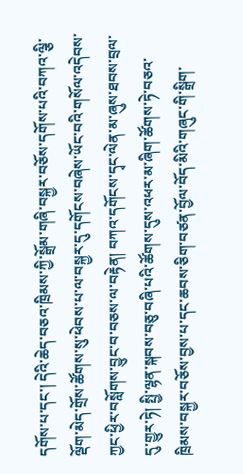དགོས་པ་དང་། དེའི་ཆེད་བཅའ་ཁྲིམས་ཀྱི་སྒྲོམ་གཞི་བསྐྱར་བཅོས་དགོས་པའི་བཀའ་ལྕི་ལྡོག་མེད་གྲོས་ཚོགས་སུ་ཕེབས་པ་ལ་བསྐྱར་དུ་དགོངས་བཞེས་ཡོང་བའི་གསོལ་འདེབས་ཀྱང་ཕྱིར་བསློགས་བྱུང་བ་བཅས་ལ་བརྟེན། བཀའ་དགོངས་དྭང་ལེན་མ་ཞུས་ཐབས་བྲལ་དུ་གྱུར་ཏེ། སྤྱི་ལྷན་སྐབས་བཅུ་བཞི་པའི་ཚོགས་དུས་འཕར་མ་ཞིག་ཚོགས་ཏེ་བཅའ་ཁྲིམས་བསྐྱར་བཅོས་བྱས་པ་དང་ཆབས་ཅིག་བཙན་བྱོལ་བོད་མིའི་གཞུང་གི་སྒྲིག་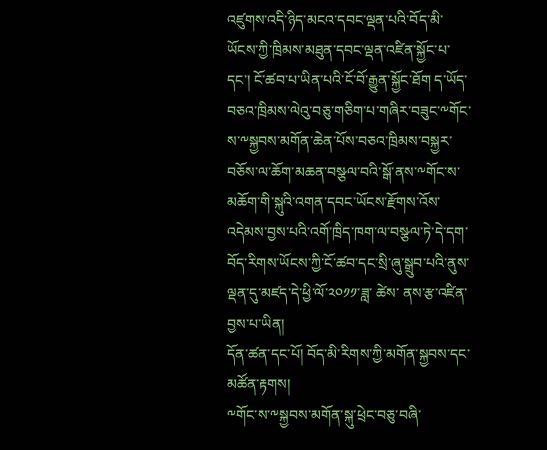འཛུགས་འདི་ཉིད་མངའ་དབང་ལྡན་པའི་བོད་མི་ཡོངས་ཀྱི་ཁྲིམས་མཐུན་དབང་ལྡན་འཛིན་སྐྱོང་པ་དང་། ངོ་ཚབ་པ་ཡིན་པའི་ངོ་བོ་རྒྱུན་སྐྱོང་ཐོག ད་ཡོད་བཅའ་ཁྲིམས་ལེའུ་བཅུ་གཅིག་པ་གཞིར་བཟུང་༸གོང་ས་༸སྐྱབས་མགོན་ཆེན་པོས་བཅའ་ཁྲིམས་བསྐྱར་བཅོས་ལ་ཆོག་མཆན་བསྩལ་བའི་སྒོ་ནས་༸གོང་ས་མཆོག་གི་སྐུའི་འགན་དབང་ཡོངས་རྫོགས་འོས་འདེམས་བྱས་པའི་འགོ་ཁྲིད་ཁག་ལ་བསྩལ་ཏེ་དེ་དག་བོད་རིགས་ཡོངས་ཀྱི་ངོ་ཚབ་དང་སྲི་ཞུ་སྒྲུབ་པའི་ནུས་ལྡན་དུ་མཛད་དེ་ཕྱི་ལོ་༢༠༡༡་ཟླ་ ཚེས་ ནས་རྩ་འཛིན་བྱས་པ་ཡིན།
དོན་ཚན་དང་པོ། བོད་མི་རིགས་ཀྱི་མགོན་སྐྱབས་དང་མཚོན་རྟགས།
༸གོང་ས་༸སྐྱབས་མགོན་སྐུ་ཕྲེང་བཅུ་བཞི་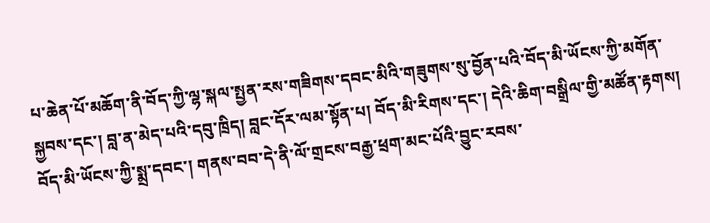པ་ཆེན་པོ་མཆོག་ནི་བོད་ཀྱི་ལྷ་སྐལ་སྤྱན་རས་གཟིགས་དབང་མིའི་གཟུགས་སུ་བྱོན་པའི་བོད་མི་ཡོངས་ཀྱི་མགོན་སྐྱབས་དང་། བླ་ན་མེད་པའི་དབུ་ཁྲིད། བླང་དོར་ལམ་སྟོན་པ། བོད་མི་རིགས་དང་། དེའི་ཆིག་བསྒྲིལ་གྱི་མཚོན་རྟགས། བོད་མི་ཡོངས་ཀྱི་སྨྲ་དབང་། གནས་བབ་དེ་ནི་ལོ་གྲངས་བརྒྱ་ཕྲག་མང་པོའི་བྱུང་རབས་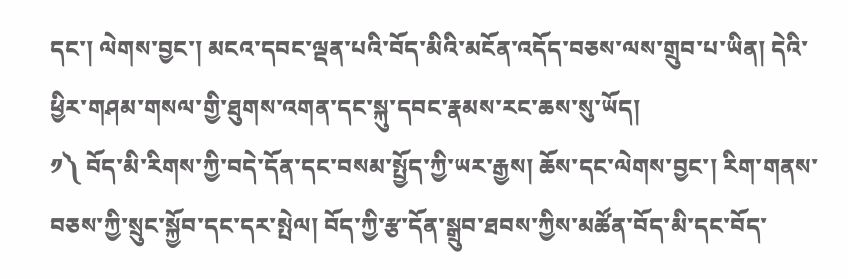དང་། ལེགས་བྱང་། མངའ་དབང་ལྡན་པའི་བོད་མིའི་མངོན་འདོད་བཅས་ལས་གྲུབ་པ་ཡིན། དེའི་ཕྱིར་གཤམ་གསལ་གྱི་ཐུགས་འགན་དང་སྐུ་དབང་རྣམས་རང་ཆས་སུ་ཡོད།
༡༽ བོད་མི་རིགས་ཀྱི་བདེ་དོན་དང་བསམ་སྤྱོད་ཀྱི་ཡར་རྒྱས། ཆོས་དང་ལེགས་བྱང་། རིག་གནས་བཅས་ཀྱི་སྲུང་སྐྱོབ་དང་དར་སྤེལ། བོད་ཀྱི་རྩ་དོན་སྒྲུབ་ཐབས་ཀྱིས་མཚོན་བོད་མི་དང་བོད་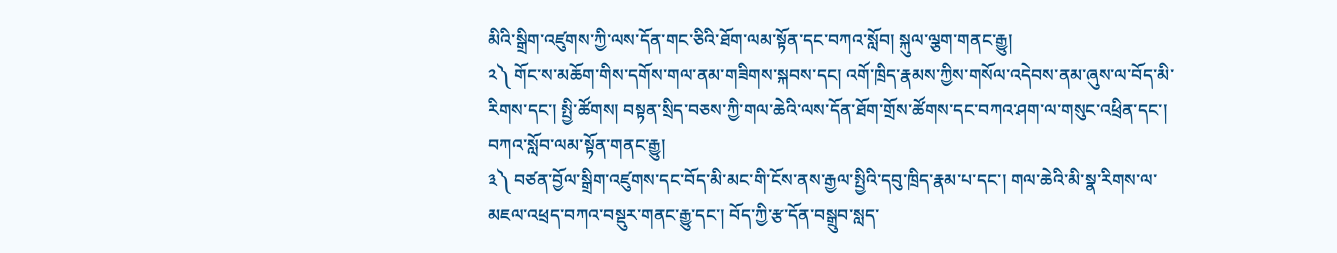མིའི་སྒྲིག་འཛུགས་ཀྱི་ལས་དོན་གང་ཅིའི་ཐོག་ལམ་སྟོན་དང་བཀའ་སློབ། སྐུལ་ལྕག་གནང་རྒྱུ།
༢༽ གོང་ས་མཆོག་གིས་དགོས་གལ་ནམ་གཟིགས་སྐབས་དང། འགོ་ཁྲིད་རྣམས་ཀྱིས་གསོལ་འདེབས་ནམ་ཞུས་ལ་བོད་མི་རིགས་དང་། སྤྱི་ཚོགས། བསྟན་སྲིད་བཅས་ཀྱི་གལ་ཆེའི་ལས་དོན་ཐོག་གྲོས་ཚོགས་དང་བཀའ་ཤག་ལ་གསུང་འཕྲིན་དང་། བཀའ་སློབ་ལམ་སྟོན་གནང་རྒྱུ།
༣༽ བཙན་བྱོལ་སྒྲིག་འཛུགས་དང་བོད་མི་མང་གི་ངོས་ནས་རྒྱལ་སྤྱིའི་དབུ་ཁྲིད་རྣམ་པ་དང་། གལ་ཆེའི་མི་སྣ་རིགས་ལ་མཇལ་འཕྲད་བཀའ་བསྡུར་གནང་རྒྱུ་དང་། བོད་ཀྱི་རྩ་དོན་བསྒྲུབ་སླད་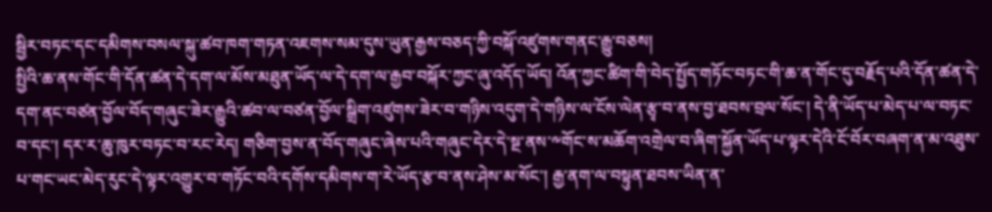སྦྱིར་བཏང་དང་དམིགས་བསལ་སྐུ་ཚབ་ཁག་གཏན་འཇགས་སམ་དུས་ཡུན་རྒྱས་བཅད་ཀྱི་བསྐོ་འཛུགས་གནང་རྒྱུ་བཅས།
སྤྱིའི་ཆ་ནས་གོང་གི་དོན་ཚན་དེ་དག་ལ་མོས་མཐུན་ཡོད་ལ་དེ་དག་ལ་རྒྱབ་བསྐོར་ཀྱང་ཞུ་འདོད་ཡོད། འོན་ཀྱང་ཚིག་གི་བེད་སྤྱོད་གཏོང་བཏང་གི་ཆ་ན་གོང་དུ་བརྗོད་པའི་དོན་ཚན་དེ་དག་ནང་བཙན་བྱོལ་བོད་གཞུང་ཟེར་རྒྱུའི་ཚབ་ལ་བཙན་བྱོལ་སྒྲིག་འཛུགས་ཟེར་བ་གཉིས་འདུག་དེ་གཉིས་ལ་ངོས་ལེན་རྩྭ་བ་ནས་བྱ་ཐབས་བྲལ་སོང་། དེ་ནི་ཡོད་པ་མེད་པ་ལ་བཏང་བ་དང་། དར་ར་ཆུ་ཁུར་བཏང་བ་རང་རེད། གཅིག་བྱས་ན་བོད་གཞུང་ཞེས་པའི་གཞུང་དེར་དེ་སྔ་ནས་༸གོང་ས་མཆོག་འགྲེལ་བ་ཞིག་སྐྱོན་ཡོད་པ་ལྟར་དེའི་ངོ་བོར་བཞག་ན་མ་འཐུས་པ་གང་ཡང་མེད་རུང་དེ་ལྟར་འགྱུར་བ་གཏོང་བའི་དགོས་དམིགས་ག་རེ་ཡོད་རྩ་བ་ནས་ཤེས་མ་སོང་། རྒྱ་ནག་ལ་བསྟུན་ཐབས་ཡིན་ན་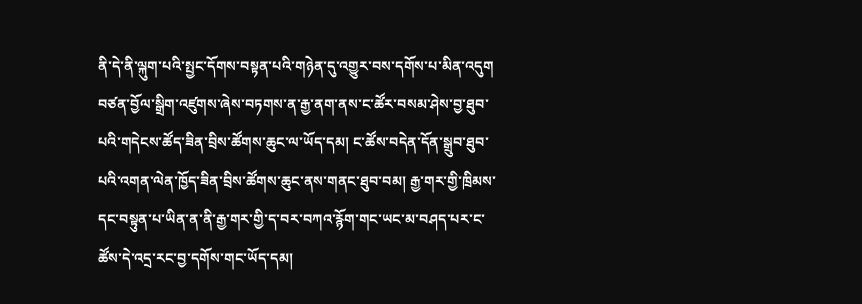ནི་དེ་ནི་ལྐུག་པའི་སྤྱང་དོགས་བསྟན་པའི་གཉེན་དུ་འགྱུར་བས་དགོས་པ་མིན་འདུག བཙན་བྱོལ་སྒྲིག་འཛུགས་ཞེས་བཏགས་ན་རྒྱ་ནག་ནས་ང་ཚོར་བསམ་ཤེས་བྱ་ཐུབ་པའི་གདེངས་ཚོད་ཟིན་བྲིས་ཚོགས་ཆུང་ལ་ཡོད་དམ། ང་ཚོས་བདེན་དོན་སྒྲུབ་ཐུབ་པའི་འགན་ལེན་ཁྱོད་ཟིན་བྲིས་ཚོགས་ཆུང་ནས་གནང་ཐུབ་བམ། རྒྱ་གར་གྱི་ཁྲིམས་དང་བསྟུན་པ་ཡིན་ན་ནི་རྒྱ་གར་གྱི་ད་བར་བཀའ་རྙོག་གང་ཡང་མ་བཤད་པར་ང་ཚོས་དེ་འདྲ་རང་བྱ་དགོས་གང་ཡོད་དམ།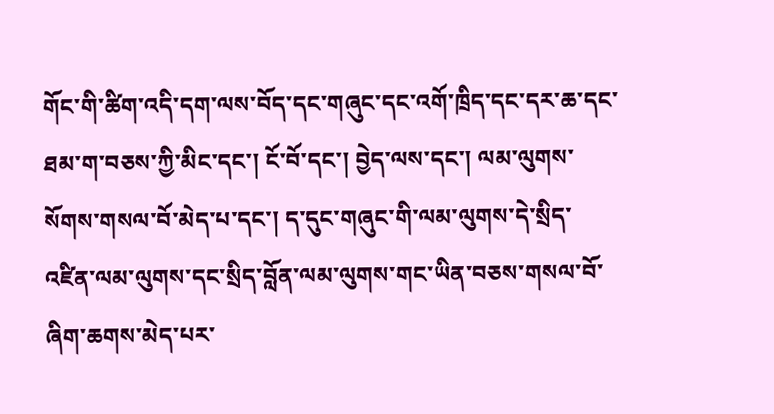གོང་གི་ཚིག་འདི་དག་ལས་བོད་དང་གཞུང་དང་འགོ་ཁྲིད་དང་དར་ཆ་དང་ཐམ་ག་བཅས་ཀྱི་མིང་དང་། ངོ་བོ་དང་། བྱེད་ལས་དང་། ལམ་ལུགས་སོགས་གསལ་བོ་མེད་པ་དང་། ད་དུང་གཞུང་གི་ལམ་ལུགས་དེ་སྲིད་འཛིན་ལམ་ལུགས་དང་སྲིད་བློན་ལམ་ལུགས་གང་ཡིན་བཅས་གསལ་བོ་ཞིག་ཆགས་མེད་པར་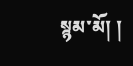སྙམ་མོ། །